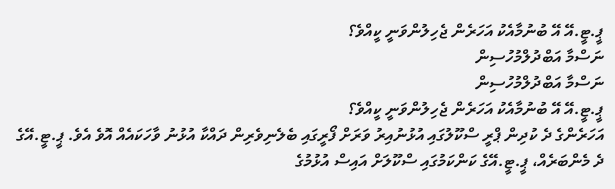ޕީ.ޓީ.އޭ އޭ ބުނުމާއެކު އަހަރެން ޖެހިލުންވަނީ ކީއްވެ؟
ނަސްމާ އަބްދުލްމުހުސިން
ނަސްމާ އަބްދުލްމުހުސިން
ޕީ.ޓީ.އޭ އޭ ބުނުމާއެކު އަހަރެން ޖެހިލުންވަނީ ކީއްވެ؟
އަހަރެންގެ ދެ ކުދިން ޕްރީ ސްކޫލުގައި އުޅުނުއިރު ވަރަށް ފޯރީގައި ބެލެނިވެރިން ދައްކާ އުޅުނު ވާހަކައެއް އޮވެ އެވެ. ޕީ.ޓީ.އޭގެ ދެ މެންބަރެއް، ޕީ.ޓީ.އޭގެ ކަންކަމުގައި ސްކޫލަށް އައިސް އުޅުމުގެ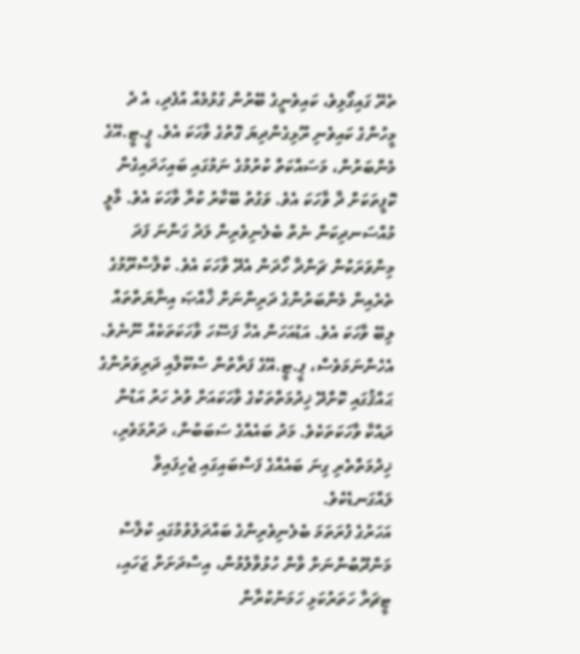ތެރޭ ގައިގޯޅިވެ، ކައިވެނީގެ ބޭރުން ގުޅުމެއް އުފެދި، އެ ދެ މީހުންގެ ކައިވެނި ރޫޅިގެންދިޔަ ގޮތުގެ ވާހަކަ އެވެ. ޕީ.ޓީ.އޭގެ މެންބަރުން، މަސައްކަތް ކުރުމުގެ ނަމުގައި ބައިހަދައިގެން ކޮފީތަކަށް ދާ ވާހަކަ އެވެ. ވަގުތު ބޭކާރު ކުރާ ވާހަކަ އެވެ. މާލީ މުއްސަނދިކަން ނެތް ބެލެނިވެރިން ލަދު ގަންނަ ފަދަ މިންވަރަކުން ޗަންދާ ހޯދަން އެދޭ ވާހަކަ އެވެ. ކްލާސްރޫމުގެ ތެރެއިން މެންބަރުންގެ ދަރިންނަށް ޚާއްޞަ އިނާޔަތްތައް ލިބޭ ވާހަކަ އެވެ. އަޑުއަހަން އެހާ ފަސޭހަ ވާހަކަތަކެއް ނޫނެވެ. އެހެންނަމަވެސް، ޕީ.ޓީ.އޭގެ ފަރާތުން ސްކޫލާއި ދަރިވަރުންގެ ޙައްޤުގައި ކޮށްދޭ ޚިދުމަތްތަކުގެ ވާހަކައަށް ވުރެ ހަރު އަޑުން ދައްކާ ވާހަކަތަކެވެ. މަދު ބައެއްގެ ސަބަބުން، ދަރުމަވެރި، ޚިދުމަތްތެރި ގިނަ ބައެއްގެ ފަސްބައިގައި ޖެހިފައިވާ ލައްގަނޑެކެވެ.
އަހަރުގެ ފުރަތަމަ ބެލެނިވެރިންގެ ބައްދަލުވުމުގައި ކުލާސް މަންދޫބުންނަށް ވާން ހުޅުވާލުމުން، އިސްދަށަށް ޖަހައި، ޓީޗަރާ ހަތަރުކަޅި ހަމަނުކުރާން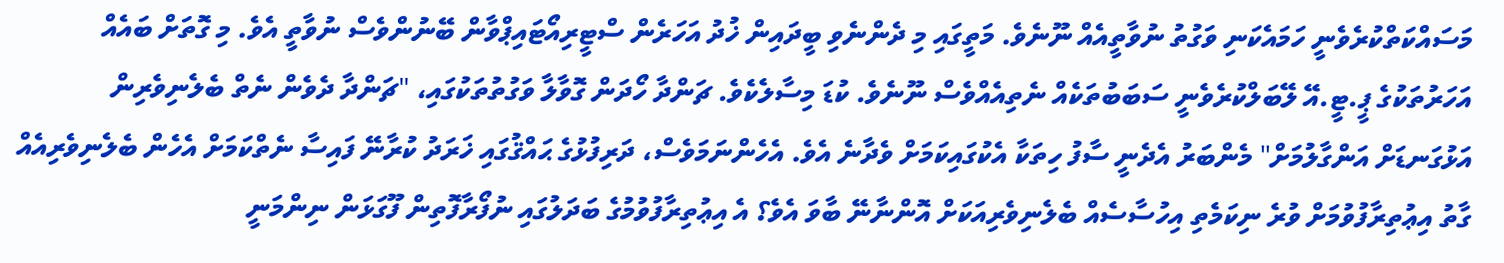މަސައްކަތްކުރެވެނީ ހަމައެކަނި ވަގުތު ނުވާތީއެއް ނޫނެވެ. މަތީގައި މި ދެންނެވި ބީދައިން ޚުދު އަހަރެން ސްޓީރިއޯޓައިޕްވާން ބޭނުންވެސް ނުވާތީ އެވެ. މި ގޮތަށް ބައެއް އަހަރުތަކުގެ ޕީ.ޓީ.އޭ ލޭބަލްކުރެވެނީ ސަބަބުތަކެއް ނެތިއެއްވެސް ނޫނެވެ. ކުޑަ މިސާލެކެވެ. ޗަންދާ ހޯދަން ގޮވާލާ ވަގުތުތަކުގައި، "ޗަންދާ ދެވެން ނެތް ބެލެނިވެރިން އަޅުގަނޑަށް އަންގާލުމަށް" މެންބަރު އެދެނީ ސާފު ހިތަކާ އެކުގައިކަމަށް ވެދާނެ އެވެ. އެހެންނަމަވެސް، ދަރިފުޅުގެ ޙައްޤުގައި ޚަރަދު ކުރާނޭ ފައިސާ ނެތްކަމަށް އެހެން ބެލެނިވެރިއެއް ގާތު އިޢުތިރާފުވުމަށް ވުރެ ނިކަމެތި އިހުސާސެއް ބެލެނިވެރިއަކަށް އޮންނާނޭ ބާވަ އެވެ؟ އެ އިޢުތިރާފުވުމުގެ ބަދަލުގައި ނުފޯރާފޮތިން ފޫގަޅަން ނިންމަނީ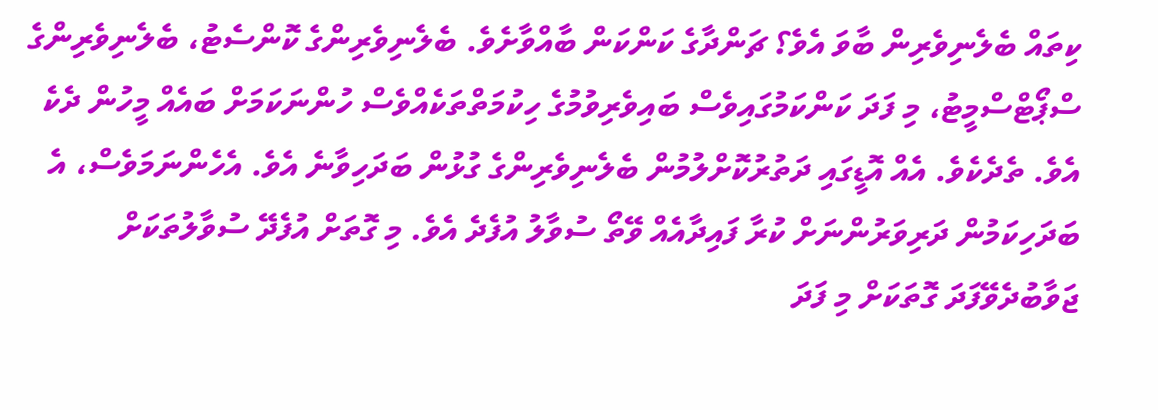ކިތައް ބެލެނިވެރިން ބާވަ އެވެ؟ ޗަންދާގެ ކަންކަން ބާއްވާށެވެ. ބެލެނިވެރިންގެ ކޮންސެޓު، ބެލެނިވެރިންގެ ސްޕޯޓްސްމީޓު، މި ފަދަ ކަންކަމުގައިވެސް ބައިވެރިވުމުގެ ހިކުމަތްތަކެއްވެސް ހުންނަކަމަށް ބައެއް މީހުން ދެކެ އެވެ. ތެދެކެވެ. އެއް އޮޑީގައި ދަތުރުކޮށްލުމުން ބެލެނިވެރިންގެ ގުޅުން ބަދަހިވާނެ އެވެ. އެހެންނަމަވެސް، އެ ބަދަހިކަމުން ދަރިވަރުންނަށް ކުރާ ފައިދާއެއް ވޭތޯ ސުވާލު އުފެދެ އެވެ. މި ގޮތަށް އުފެދޭ ސުވާލުތަކަށް ޖަވާބުދެވޭފަދަ ގޮތަކަށް މި ފަދަ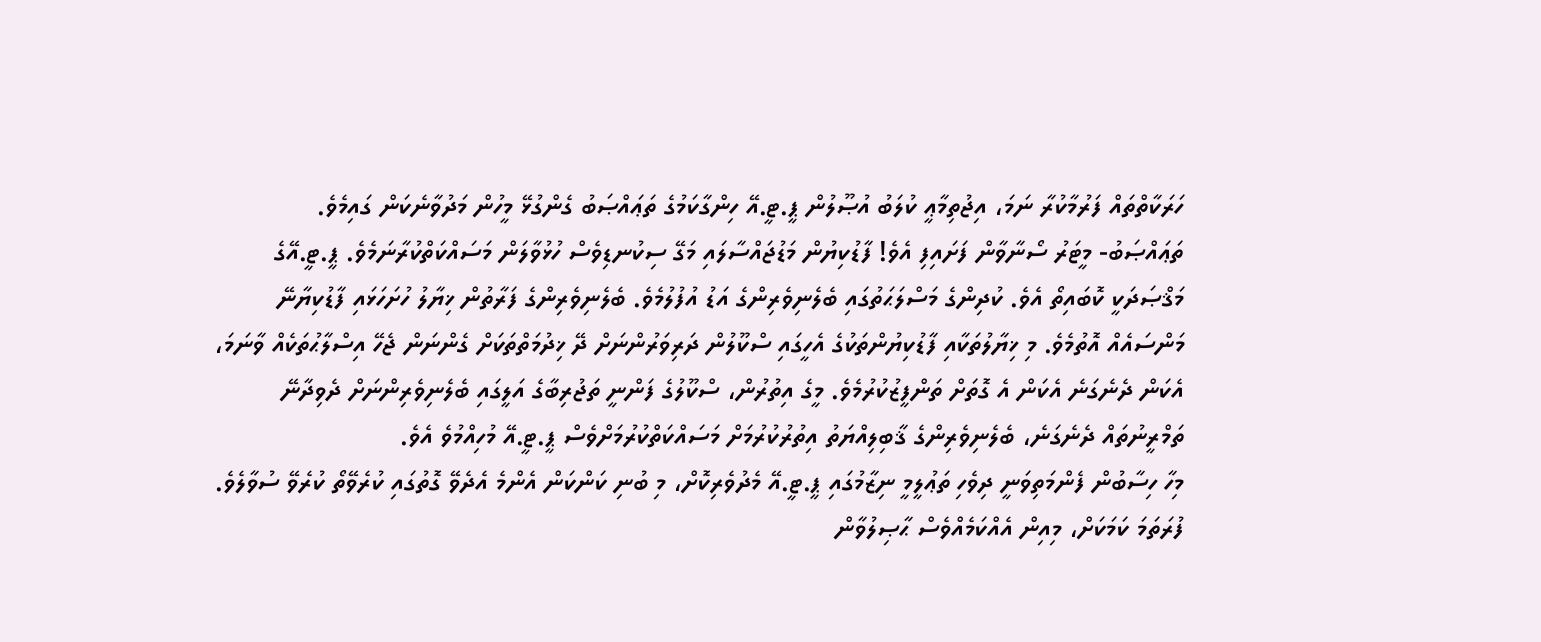ހަރަކާތްތައް ފަރުމާކުރާ ނަމަ، އިޖުތިމާޢީ ކުލަބު އުޞޫލުން ޕީ.ޓީ.އޭ ހިންގާކަމުގެ ތަޢައްޞަބު ގެންގުޅޭ މީހުން މަދުވާނެކަން ގައިމެވެ.
ތަޢައްޞަބު- މީޓަރު ސޯނާވާން ފަށައިފި އެވެ! ފާޑުކިޔުން މަޑުޖައްސާލައި މަގޭ ސިކުނޑިވެސް ހުޅުވާލަން މަސައްކަތްކުރާނަމެވެ. ޕީ.ޓީ.އޭގެ މަޤްޞަދަކީ ކޮބައިތޯ އެވެ. ކުދިންގެ މަސްލަޙަތުގައި ބެލެނިވެރިންގެ އަޑު އުފުލުމެވެ. ބެލެނިވެރިންގެ ފަރާތުން ޚިޔާލު ހުށަހަޅައި ފާޑުކިޔާނޭ މަންސައެއް އޮތުމެވެ. މި ޚިޔާލުތަކާއި ފާޑުކިޔުންތަކުގެ އެހީގައި ސްކޫލުން ދަރިވަރުންނަށް ދޭ ޚިދުމަތްތަކަށް ގެންނަން ޖެހޭ އިސްލާޙުތަކެއް ވާނަމަ، އެކަން ދެނެގަނެ އެކަން އެ ގޮތަށް ތަންފީޒުކުރުމެވެ. މީގެ އިތުރުން، ސްކޫލުގެ ފަންނީ ތަޖުރިބާގެ އަލީގައި ބެލެނިވެރިންނަށް ދެވިދާނޭ ތަމްރީނުތައް ދެނެގަނެ، ބެލެނިވެރިންގެ ޤާބިލިއްޔަތު އިތުރުކުރުމަށް މަސައްކަތްކުރުމަށްވެސް ޕީ.ޓީ.އޭ މުހިއްމުވެ އެވެ.
މިހާ ހިސާބުން ފެންމަތިވަނީ ދިވެހި ތަޢުލީމީ ނިޒާމުގައި ޕީ.ޓީ.އޭ މެދުވެރިކޮށް، މި ބުނި ކަންކަން އެންމެ އެދެވޭ ގޮތުގައި ކުރެވޭތޯ ކުރެވޭ ސުވާލެވެ. ފުރަތަމަ ކަމަކަށް، މިއިން އެއްކަމެއްވެސް ޙާޞިލުވާން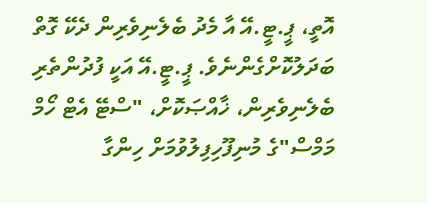އޮތީ، ޕީ.ޓީ.އޭ އާ މެދު ބެލެނިވެރިން ދެކޭ ގޮތް ބަދަލުކޮށްގެންނެވެ. ޕީ.ޓީ.އޭ އަކީ ފުދުންތެރި ބެލެނިވެރިން، ޚާއްޞަކޮށް، "ސްޓޭ އެޓް ހޯމް މަމްސް"ގެ މުނިފޫހިފިލުވުމަށް ހިންގާ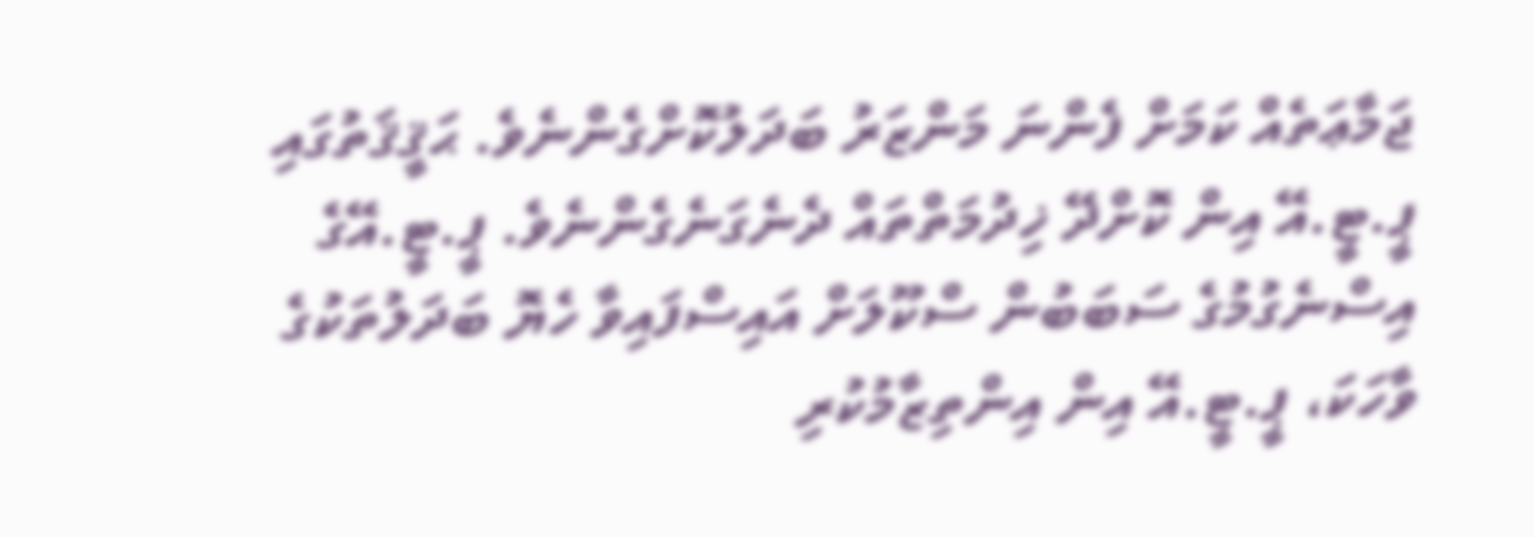ޖަމާޢަތެއް ކަމަށް ފެންނަ މަންޒަރު ބަދަލުކޮށްގެންނެވެ. ޙަޤީޤަތުގައި ޕީ.ޓީ.އޭ އިން ކޮށްދޭ ޚިދުމަތްތައް ދެނެގަނެގެންނެވެ. ޕީ.ޓީ.އޭގެ އިސްނެގުމުގެ ސަބަބުން ސްކޫލަށް އައިސްފައިވާ ހެޔޮ ބަދަލުތަކުގެ ވާހަކަ، ޕީ.ޓީ.އޭ އިން އިންތިޒާމުކުރި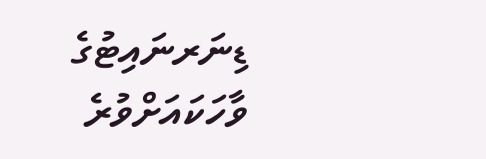ޑިނަރނައިޓުގެ ވާހަކައަށްވުރެ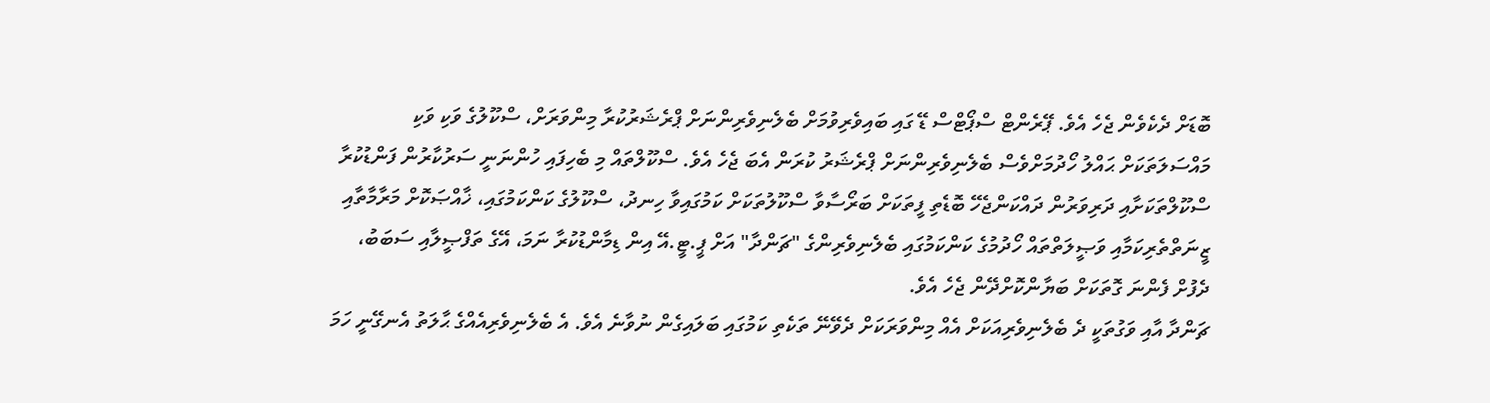ބޮޑަށް ދެކެވެން ޖެހެ އެވެ. ޕޭރެންޓް ސްޕޯޓްސް ޑޭ ގައި ބައިވެރިވުމަށް ބެލެނިވެރިންނަށް ޕްރެޝަރުކުރާ މިންވަރަށް، ސްކޫލުގެ ވަކި ވަކި މައްސަލަތަކަށް ޙައްލު ހޯދުމަށްވެސް ބެލެނިވެރިންނަށް ޕްރެޝަރު ކުރަން އެބަ ޖެހެ އެވެ. ސްކޫލްތައް މި ބެހިފައި ހުންނަނީ ސަރުކާރުން ފަންޑުކުރާ ސްކޫލްތަކަށާއި ދަރިވަރުން ދައްކަންޖެހޭ ބޮޑެތި ފީތަކަށް ބަރޯސާވާ ސްކޫލުތަކަށް ކަމުގައިވާ ހިނދު، ސްކޫލުގެ ކަންކަމުގައި، ޚާއްޞަކޮށް މަރާމާތާއި ޒީނަތްތެރިކަމާއި ވަޞީލަތްތައް ހޯދުމުގެ ކަންކަމުގައި ބެލެނިވެރިންގެ "ޗަންދާ" އަށް ޕީ.ޓީ.އޭ އިން ޑިމާންޑުކުރާ ނަމަ، އޭގެ ތަފްޞީލާއި ސަބަބު، ދެފުށް ފެންނަ ގޮތަކަށް ބަޔާންކޮށްދޭން ޖެހެ އެވެ.
ޗަންދާ އާއި ވަގުތަކީ ދެ ބެލެނިވެރިއަކަށް އެއް މިންވަރަކަށް ދެވޭނޭ ތަކެތި ކަމުގައި ބަލައިގެން ނުވާނެ އެވެ. އެ ބެލެނިވެރިއެއްގެ ޙާލަތު އެނގޭނީ ހަމަ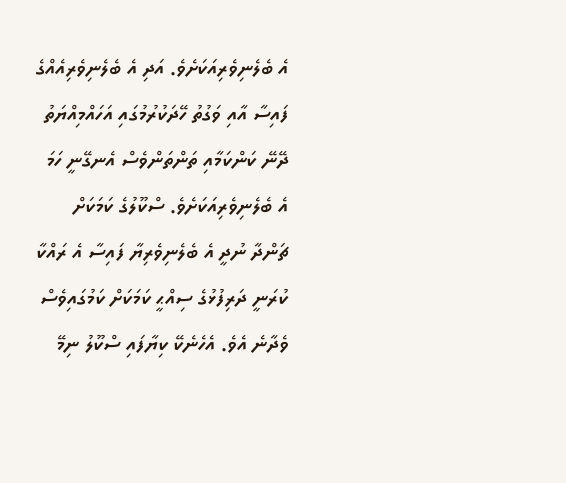އެ ބެލެނިވެރިއަކަށެވެ. އަދި އެ ބެލެނިވެރިއެއްގެ ފައިސާ އާއި ވަގުތު ހޭދަކުރުމުގައި އަހައްމިއްޔަތު ދޭނޭ ކަންކަމާއި ތަންތަންވެސް އެނގޭނީ ހަމަ އެ ބެލެނިވެރިއަކަށެވެ. ސްކޫލުގެ ކަމަކަށް ޗަންދާ ނުދީ އެ ބެލެނިވެރިޔާ ފައިސާ އެ ރައްކާ ކުރަނީ ދަރިފުޅުގެ ސިއްޙީ ކަމަކަށް ކަމުގައިވެސް ވެދާނެ އެވެ. އެހެނެކޭ ކިޔާފައި ސްކޫލު ނިމޭ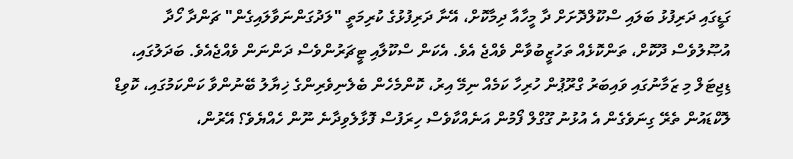ގަޑީގައި ދަރިފުޅު ބަލައި ސްކޫލްދޮށަށް ދާ މީހާއާ ދިމާކޮށް، އޭނާ ދަރިފުޅުގެ ކުރިމަތީ "ލަދުގަންނަވާލައިގެން" ޗަންދާ ހޯދާ އުޞޫލުވެސް ދޫކޮށް، ތަންކޮޅެއް ތަހުޒީބުވާން ވެއްޖެ އެވެ. އެކަން ސްކޫލާއި ޓީޗަރުންވެސް ދަންނަން ވެއްޖެއެވެ. ބަދަލުގައި، ޑިޖިޓަލް މި ޒަމާނުގައި ވައިބަރު ގްރޫޕުން ހުރިހާ ކަމެއް ނިމޭ އިރު، ކޮންމެހެން ބެލެނިވެރިންގެ ޚިޔާލު ބޭނުންވާ ކަންކަމުގައި، ކޮވިޑް ލޮކްޑައުން ތެރޭ ގިނަވެގެން އެ އުޅުނު ގޫގްލް ފޯމުން އަނެއްކާވެސް ހިރަފުސް ފޮޅާލެވިދާނެ ނޫން ހެއްޔެވެ؟ އޭރުން،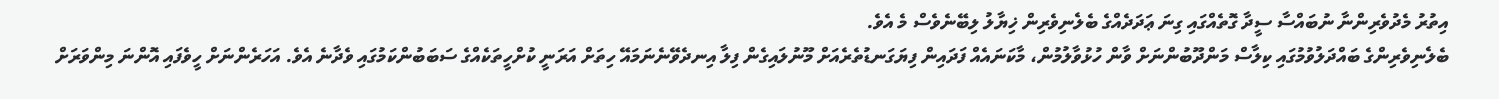އިތުރު މެދުވެރިންނާ ނުބައްސާ ސީދާ ގޮތެއްގައި ގިނަ ޢަދަދެއްގެ ބެލެނިވެރިން ޚިޔާލު ލިބޭނެވެސް މެ އެވެ.
ބެލެނިވެރިންގެ ބައްދަލުވުމުގައި ކިލާސް މަންދޫބުންނަށް ވާން ހުޅުވާލުމުން، މާކަނައެއް ފަދައިން ފިޔަގަނޑުތެރެއަށް މޫނުލައިގެން ފިލާ އިނދެވޭނެނަމައޭ ހިތަށް އަރަނީ ކުށްހީތަކެއްގެ ސަބަބުންކަމުގައި ވެދާނެ އެވެ. އަހަރެންނަށް ހީވެފައި އޮންނަ މިންވަރަށް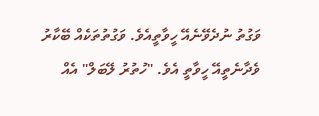ވަގުތު ނުދެވޭނެއޭ ހީވާތީއެވެ. ވަގުތުތަކެއް ބޭކާރު ވެދާނެތީއޭ ހީވާތީ އެވެ. "ހުތުރު ލޭބަލް" އެއް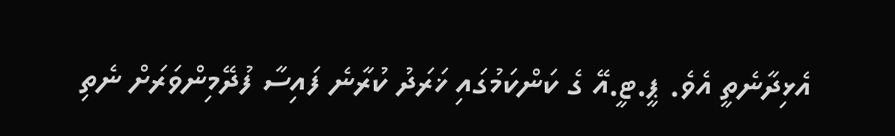އެޅިދާނެތީ އެވެ. ޕީ.ޓީ.އޭ ގެ ކަންކަމުގައި ޚަރަދު ކުރާނެ ފައިސާ ފުދޭމިންވަރަށް ނެތި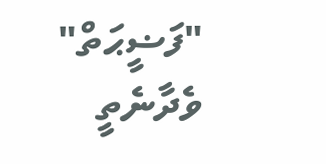"ފަޟީޙަތް" ވެދާނެތީ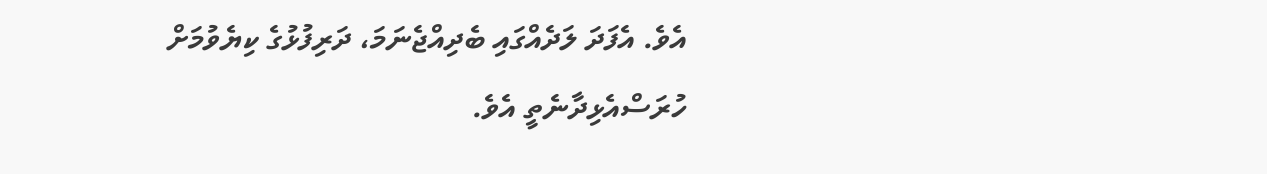އެވެ. އެފަދަ ލަދެއްގައި ބެދިއްޖެނަމަ، ދަރިފުޅުގެ ކިޔެވުމަށް ހުރަސްއެޅިދާނެތީ އެވެ.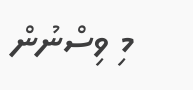މި ވިސްނުން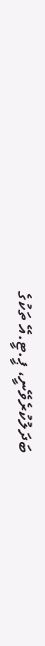ބަދަލުކުރެވޭނީ، ޕީ.ޓީ.އޭ ތަކުގެ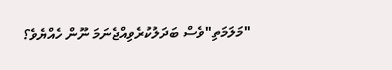"މަލަމަތި"ވެސް ބަދަލުކުރެވިއްޖެނަމަ ނޫން ހެއްޔެވެ؟